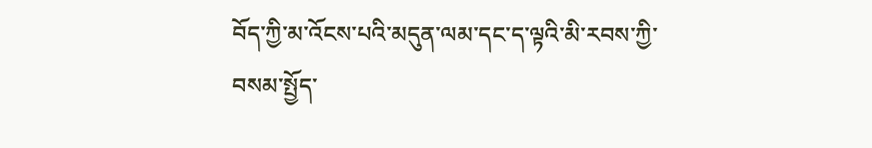བོད་ཀྱི་མ་འོངས་པའི་མདུན་ལམ་དང་ད་ལྟའི་མི་རབས་ཀྱི་བསམ་སྤྱོད་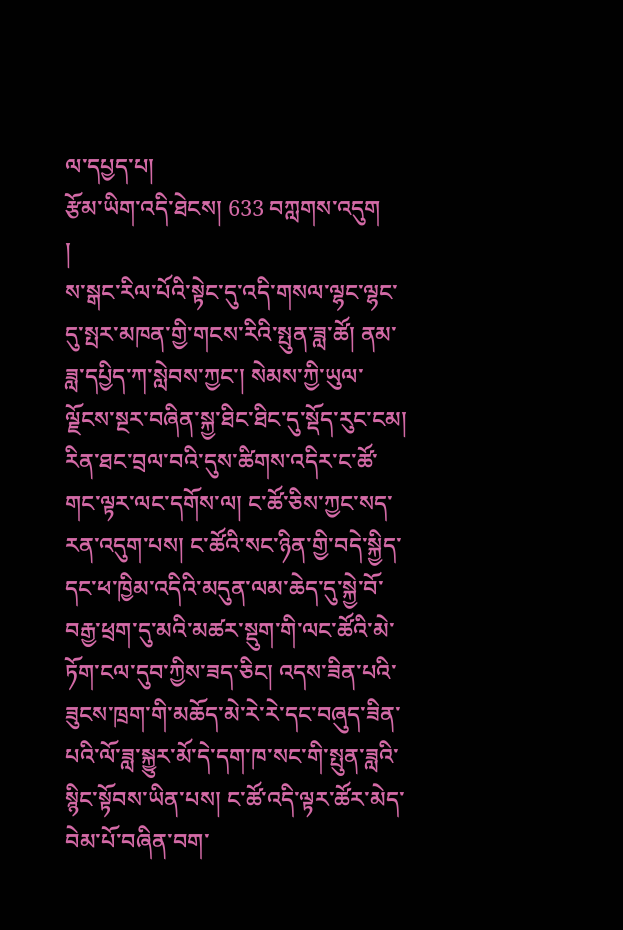ལ་དཔྱད་པ།
རྩོམ་ཡིག་འདི་ཐེངས། 633 བཀླགས་འདུག
།
ས་སྒང་རིལ་པོའི་སྟེང་དུ་འདི་གསལ་ལྷང་ལྷང་དུ་སྤར་མཁན་གྱི་གངས་རིའི་སྤུན་ཟླ་ཚོ། ནམ་ཟླ་དཔྱིད་ཀ་སླེབས་ཀྱང་། སེམས་ཀྱི་ཡུལ་ལྗོངས་སྔར་བཞིན་སྐྱ་ཐིང་ཐིང་དུ་སྡོད་རུང་ངམ། རིན་ཐང་བྲལ་བའི་དུས་ཚིགས་འདིར་ང་ཚོ་གང་ལྟར་ལང་དགོས་ལ། ང་ཚོ་ཅིས་ཀྱང་སད་རན་འདུག་པས། ང་ཚོའི་སང་ཉིན་གྱི་བདེ་སྐྱིད་དང་ཕ་ཁྱིམ་འདིའི་མདུན་ལམ་ཆེད་དུ་སྐྱེ་བོ་བརྒྱ་ཕྲག་དུ་མའི་མཚར་སྡུག་གི་ལང་ཚོའི་མེ་ཏོག་ངལ་དུབ་ཀྱིས་ཟད་ཅིང། འདས་ཟིན་པའི་ཟུངས་ཁྲག་གི་མཆོད་མེ་རེ་རེ་དང་བཞུད་ཟིན་པའི་ལོ་ཟླ་སྐྱུར་མོ་དེ་དག་ཁ་སང་གི་སྤུན་ཟླའི་སྙིང་སྟོབས་ཡིན་པས། ང་ཚོ་འདི་ལྟར་ཚོར་མེད་བེམ་པོ་བཞིན་བག་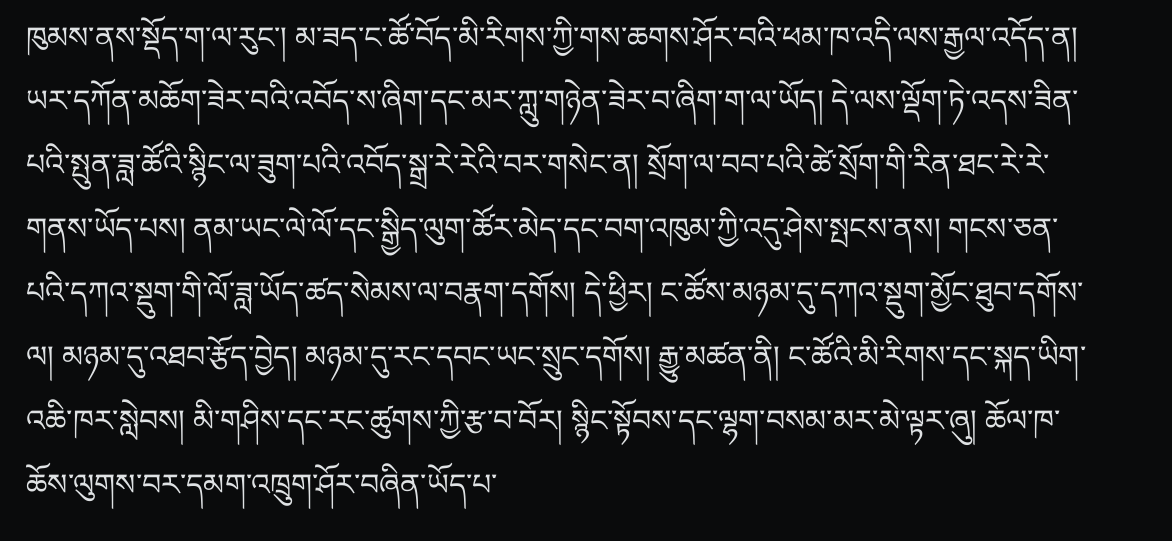ཁུམས་ནས་སྡོད་ག་ལ་རུང་། མ་ཟད་ང་ཚོ་བོད་མི་རིགས་ཀྱི་གས་ཆགས་ཤོར་བའི་ཕམ་ཁ་འདི་ལས་རྒྱལ་འདོད་ན། ཡར་དཀོན་མཆོག་ཟེར་བའི་འབོད་ས་ཞིག་དང་མར་ཀླུ་གཉེན་ཟེར་བ་ཞིག་ག་ལ་ཡོད། དེ་ལས་ལྡོག་ཏེ་འདས་ཟིན་པའི་སྤུན་ཟླ་ཚོའི་སྙིང་ལ་ཟུག་པའི་འབོད་སྒྲ་རེ་རེའི་བར་གསེང་ན། སྲོག་ལ་བབ་པའི་ཚེ་སྲོག་གི་རིན་ཐང་རེ་རེ་གནས་ཡོད་པས། ནམ་ཡང་ལེ་ལོ་དང་སྒྱིད་ལུག་ཚོར་མེད་དང་བག་འཁུམ་ཀྱི་འདུ་ཤེས་སྤངས་ནས། གངས་ཅན་པའི་དཀའ་སྡུག་གི་ལོ་ཟླ་ཡོད་ཚད་སེམས་ལ་བརྣག་དགོས། དེ་ཕྱིར། ང་ཚོས་མཉམ་དུ་དཀའ་སྡུག་མྱོང་ཐུབ་དགོས་ལ། མཉམ་དུ་འཐབ་རྩོད་བྱེད། མཉམ་དུ་རང་དབང་ཡང་སྲུང་དགོས། རྒྱུ་མཚན་ནི། ང་ཚོའི་མི་རིགས་དང་སྐད་ཡིག་འཆི་ཁར་སླེབས། མི་གཤིས་དང་རང་ཚུགས་ཀྱི་རྩ་བ་བོར། སྙིང་སྟོབས་དང་ལྷག་བསམ་མར་མེ་ལྟར་ཞུ། ཆོལ་ཁ་ཆོས་ལུགས་བར་དམག་འཁྲུག་ཤོར་བཞིན་ཡོད་པ་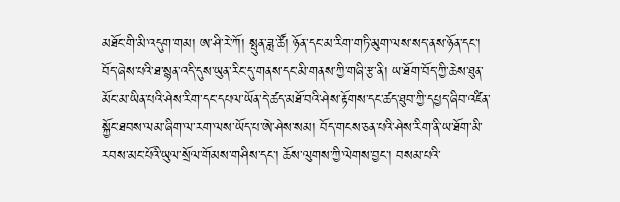མཐོང་གི་མི་འདུག་གམ། ཨ་ཤི་རེ་ཀོ། སྤུན་ཟླ་ཚོ། ཉོན་དང་མ་རིག་གཏི་མུག་ལས་སད་ནས་ཉོན་དང་། བོད་ཞེས་པའི་ཐ་སྙན་འདི་དུས་ཡུན་རིང་དུ་གནས་དང་མི་གནས་ཀྱི་གཞི་རྩ་ནི། ཡ་ཐོག་བོད་ཀྱི་ཆེས་ཐུན་མོང་མ་ཡིན་པའི་ཤེས་རིག་དང་དཔལ་ཡོན་དེ་ཚད་མཐོ་བའི་ཤེས་རྟོགས་དང་ཚད་ཐུབ་ཀྱི་དཔྱད་ཞིབ་འཛིན་སྐྱོང་ཐབས་ལམ་ཞིག་ལ་རག་ལས་ཡོད་པ་ཨེ་ཤེས་སམ། བོད་གངས་ཅན་པའི་ཤེས་རིག་ནི་ཡ་ཐོག་མི་རབས་མང་པོའི་ཡུལ་སྲོལ་གོམས་གཤིས་དང་། ཆོས་ལུགས་ཀྱི་ལེགས་བྱང་། བསམ་པའི་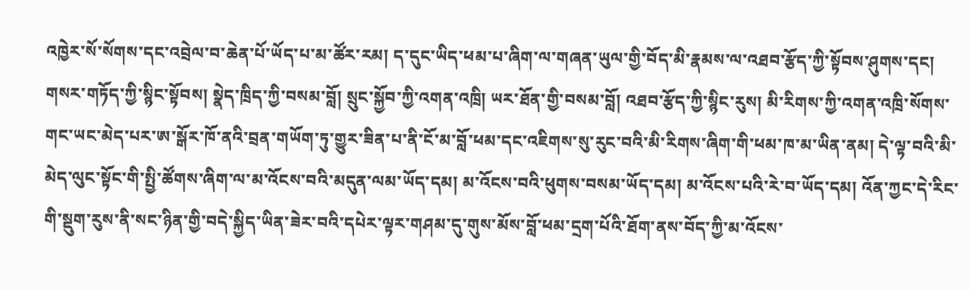འཁྱེར་སོ་སོགས་དང་འབྲེལ་བ་ཆེན་པོ་ཡོད་པ་མ་ཚོར་རམ། ད་དུང་ཡིད་ཕམ་པ་ཞིག་ལ་གཞན་ཡུལ་གྱི་བོད་མི་རྣམས་ལ་འཐབ་རྩོད་ཀྱི་སྟོབས་ཤུགས་དང། གསར་གཏོད་ཀྱི་སྙིང་སྟོབས། སྣེད་ཁྲིད་ཀྱི་བསམ་བློ། སྲུང་སྐྱོབ་ཀྱི་འགན་འཁྲི། ཡར་ཐོན་གྱི་བསམ་བློ། འཐབ་རྩོད་ཀྱི་སྙིང་རུས། མི་རིགས་ཀྱི་འགན་འཁྲི་སོགས་གང་ཡང་མེད་པར་ཨ་སྒོར་ཁོ་ནའི་བྲན་གཡོག་ཏུ་གྱུར་ཟིན་པ་ནི་ངོ་མ་བློ་ཕམ་དང་འཇིགས་སུ་རུང་བའི་མི་རིགས་ཞིག་གི་ཕམ་ཁ་མ་ཡིན་ནམ། དེ་ལྟ་བའི་མི་མེད་ལུང་སྟོང་གི་སྤྱི་ཚོགས་ཞིག་ལ་མ་འོངས་བའི་མདུན་ལམ་ཡོད་དམ། མ་འོངས་བའི་ཕུགས་བསམ་ཡོད་དམ། མ་འོངས་པའི་རེ་བ་ཡོད་དམ། འོན་ཀྱང་དེ་རིང་གི་སྡུག་རུས་ནི་སང་ཉིན་གྱི་བདེ་སྐྱིད་ཡིན་ཟེར་བའི་དཔེར་ལྟར་གཤམ་དུ་གུས་མོས་བློ་ཕམ་དྲག་པོའི་ཐོག་ནས་བོད་ཀྱི་མ་འོངས་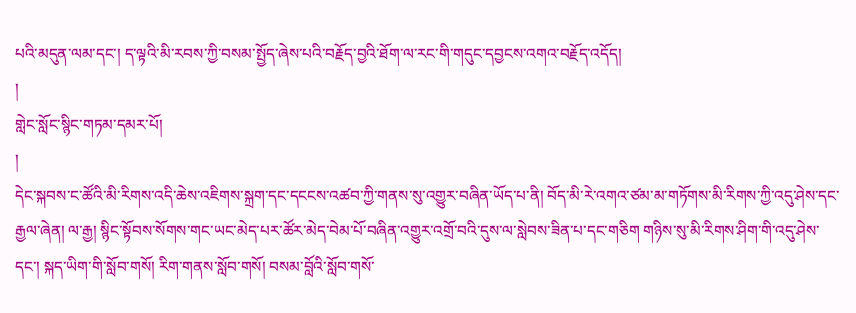པའི་མདུན་ལམ་དང་། ད་ལྟའི་མི་རབས་ཀྱི་བསམ་སྤྱོད་ཞེས་པའི་བརྗོད་བྱའི་ཐོག་ལ་རང་གི་གདུང་དབྱངས་འགའ་བརྗོད་འདོད།
།
གླེང་སློང་སྙིང་གཏམ་དམར་པོ།
།
དེང་སྐབས་ང་ཚོའི་མི་རིགས་འདི་ཆེས་འཇིགས་སྐྲག་དང་དངངས་འཚབ་ཀྱི་གནས་སུ་འགྱུར་བཞིན་ཡོད་པ་ནི། བོད་མི་རེ་འགའ་ཙམ་མ་གཏོགས་མི་རིགས་ཀྱི་འདུ་ཤེས་དང་རྒྱལ་ཞེན། ལ་རྒྱ། སྙིང་སྟོབས་སོགས་གང་ཡང་མེད་པར་ཚོར་མེད་བེམ་པོ་བཞིན་འགྱུར་འགྲོ་བའི་དུས་ལ་སླེབས་ཟིན་པ་དང་གཅིག གཉིས་སུ་མི་རིགས་ཤིག་གི་འདུ་ཤེས་དང་། སྐད་ཡིག་གི་སློབ་གསོ། རིག་གནས་སློབ་གསོ། བསམ་བློའི་སློབ་གསོ་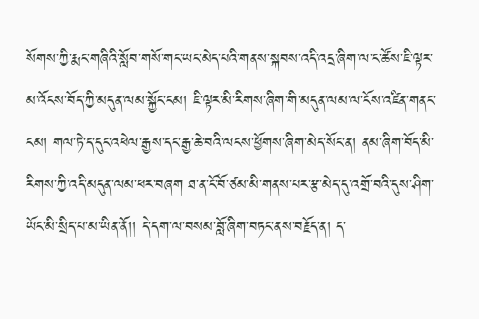སོགས་ཀྱི་རྨང་གཞིའི་སློབ་གསོ་གང་ཡང་མེད་པའི་གནས་སྐབས་འདི་འདྲ་ཞིག་ལ་ང་ཚོས་ཇི་ལྟར་མ་འོངས་བོད་ཀྱི་མདུན་ལམ་སྐྱོང་ངམ། ཇི་ལྟར་མི་རིགས་ཞིག་གི་མདུན་ལམ་ལ་ངོས་འཛིན་གནང་ངམ། གལ་ཏེ་ད་དུང་འཕེལ་རྒྱས་དང་རྒྱ་ཆེ་བའི་ལངས་ཕྱོགས་ཞིག་མེད་སོང་ན། ནམ་ཞིག་བོད་མི་རིགས་ཀྱི་འདི་མདུན་ལམ་ཕར་བཞག ཐ་ན་ངོ་བོ་ཙམ་མི་གནས་པར་རྩ་མེད་དུ་འགྲོ་བའི་དུས་ཤིག་ཡོང་མི་སྲིད་པ་མ་ཡིན་ནོ།། དེ་དག་ལ་བསམ་བློ་ཞིག་བཏང་ནས་བརྗོད་ན། ད་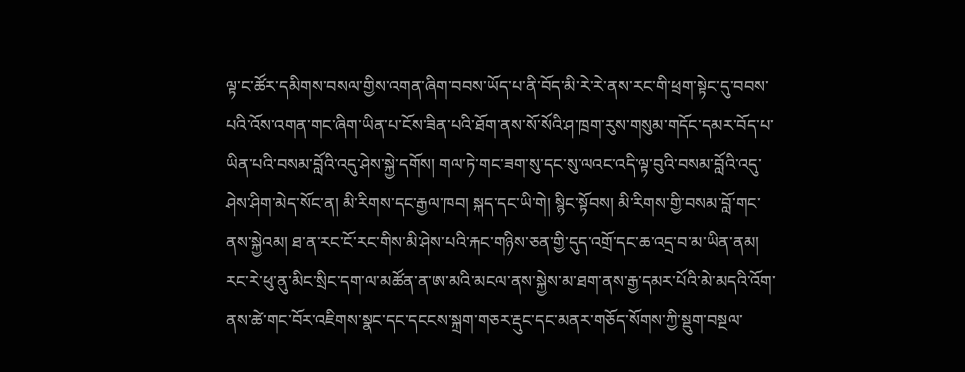ལྟ་ང་ཚོར་དམིགས་བསལ་གྱིས་འགན་ཞིག་བབས་ཡོད་པ་ནི་བོད་མི་རེ་རེ་ནས་རང་གི་ཕྲག་སྟེང་དུ་བབས་པའི་འོས་འགན་གང་ཞིག་ཡིན་པ་ངོས་ཟིན་པའི་ཐོག་ནས་སོ་སོའི་ཤ་ཁྲག་རུས་གསུམ་གདོང་དམར་བོད་པ་ཡིན་པའི་བསམ་བློའི་འདུ་ཤེས་སྐྱེ་དགོས། གལ་ཏེ་གང་ཟག་སུ་དང་སུ་ལའང་འདི་ལྟ་བུའི་བསམ་བློའི་འདུ་ཤེས་ཤིག་མེད་སོང་ན། མི་རིགས་དང་རྒྱལ་ཁབ། སྐད་དང་ཡི་གེ། སྙིང་སྟོབས། མི་རིགས་གྱི་བསམ་བློ་གང་ནས་སྐྱེའམ། ཐ་ན་རང་ངོ་རང་གིས་མི་ཤེས་པའི་རྐང་གཉིས་ཅན་གྱི་དུད་འགྲོ་དང་ཆ་འདྲ་བ་མ་ཡིན་ནམ། རང་རེ་ཕུ་ནུ་མིང་སྲིང་དག་ལ་མཚོན་ན་ཨ་མའི་མངལ་ནས་སྐྱེས་མ་ཐག་ནས་རྒྱ་དམར་པོའི་མེ་མདའི་འོག་ནས་ཚེ་གང་བོར་འཇིགས་སྣང་དང་དངངས་སྐྲག་གཅར་རྡུང་དང་མནར་གཅོད་སོགས་ཀྱི་སྡུག་བསྔལ་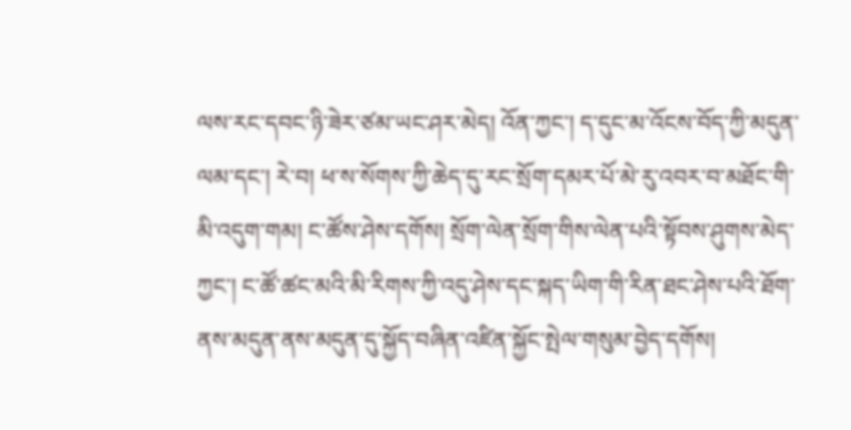ལས་རང་དབང་ཉི་ཟེར་ཙམ་ཡང་ཤར་མེད། འོན་ཀྱང་། ད་དུང་མ་འོངས་བོད་ཀྱི་མདུན་ལམ་དང་། རེ་བ། ཕ་ས་སོགས་ཀྱི་ཆེད་དུ་རང་སྲོག་དམར་པོ་མེ་རུ་འབར་བ་མཐོང་གི་མི་འདུག་གམ། ང་ཚོས་ཤེས་དགོས། སྲོག་ལེན་སྲོག་གིས་ལེན་པའི་སྟོབས་ཤུགས་མེད་ཀྱང་། ང་ཚོ་ཚང་མའི་མི་རིགས་ཀྱི་འདུ་ཤེས་དང་སྐད་ཡིག་གི་རིན་ཐང་ཤེས་པའི་ཐོག་ནས་མདུན་ནས་མདུན་དུ་སྐྱོད་བཞིན་འཛིན་སྐྱོང་སྤེལ་གསུམ་བྱེད་དགོས།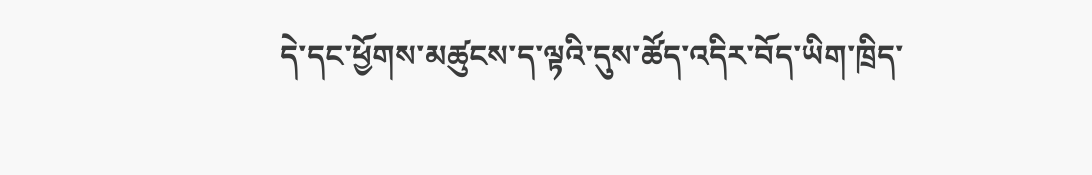དེ་དང་ཕྱོགས་མཚུངས་ད་ལྟའི་དུས་ཚོད་འདིར་བོད་ཡིག་ཁྲིད་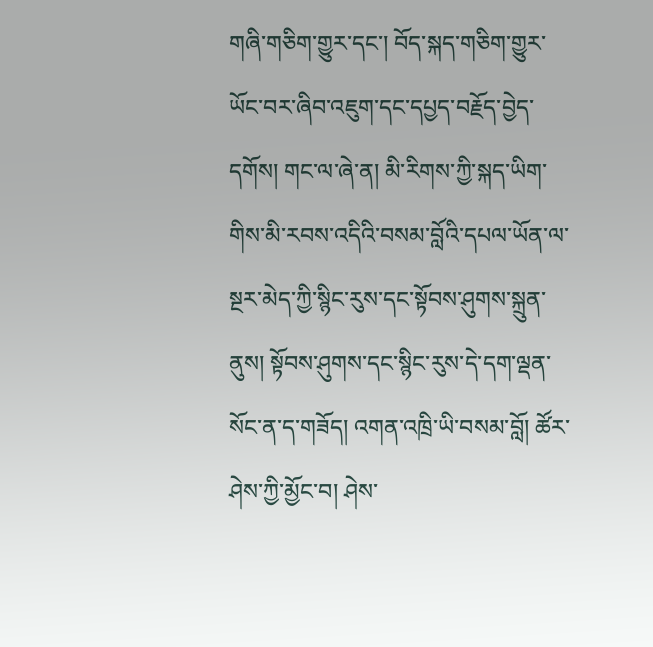གཞི་གཅིག་གྱུར་དང་། བོད་སྐད་གཅིག་གྱུར་ཡོང་བར་ཞིབ་འཇུག་དང་དཔྱད་བརྗོད་བྱེད་དགོས། གང་ལ་ཞེ་ན། མི་རིགས་ཀྱི་སྐད་ཡིག་གིས་མི་རབས་འདིའི་བསམ་བློའི་དཔལ་ཡོན་ལ་སྔར་མེད་ཀྱི་སྙིང་རུས་དང་སྟོབས་ཤུགས་སྐྲུན་ནུས། སྟོབས་ཤུགས་དང་སྙིང་རུས་དེ་དག་ལྡན་སོང་ན་ད་གཟོད། འགན་འཁྲི་ཡི་བསམ་བློ། ཚོར་ཤེས་ཀྱི་མྱོང་བ། ཤེས་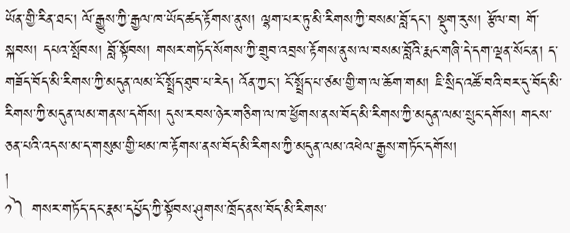ཡོན་གྱི་རིན་ཐང་། ལོ་རྒྱུས་ཀྱི་རྒྱལ་ཁ་ཡོད་ཚད་རྟོགས་ནུས། ལྷག་པར་ཏུ་མི་རིགས་ཀྱི་བསམ་བློ་དང་། སྡུག་རུས། རྩོལ་བ། གོ་སྐབས། དཔའ་སྤོབས། བློ་སྟོབས། གསར་གཏོད་སོགས་ཀྱི་གྲུབ་འབྲས་རྟོགས་ནུས་ལ་བསམ་བློའི་རྨང་གཞི་དེ་དག་ལྡན་སོང་ན། ད་གཟོད་བོད་མི་རིགས་ཀྱི་མདུན་ལམ་ངོ་སྤྲོད་ཐུབ་པ་རེད། འོན་ཀྱང་། ངོ་སྤྲོད་པ་ཙམ་གྱི་ག་ལ་ཆོག་གམ། ཇི་སྲིད་འཚོ་བའི་བར་དུ་བོད་མི་རིགས་ཀྱི་མདུན་ལམ་གནས་དགོས། དུས་རབས་ཉེར་གཅིག་ལ་ཁ་ཕྱོགས་ནས་བོད་མི་རིགས་ཀྱི་མདུན་ལམ་སྲུང་དགོས། གངས་ཅན་པའི་འདས་མ་ད་གསུམ་གྱི་ཕམ་ཁ་རྟོགས་ནས་བོད་མི་རིགས་ཀྱི་མདུན་ལམ་འཕེལ་རྒྱས་གཏོང་དགོས།
།
༡༽ གསར་གཏོད་དང་རྣམ་དཔྱོད་ཀྱི་སྟོབས་ཤུགས་ཁྲོད་ནས་བོད་མི་རིགས་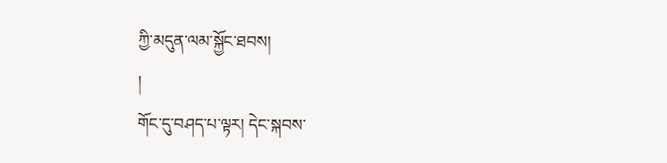ཀྱི་མདུན་ལམ་སྐྱོང་ཐབས།
།
གོང་དུ་བཤད་པ་ལྟར། དེང་སྐབས་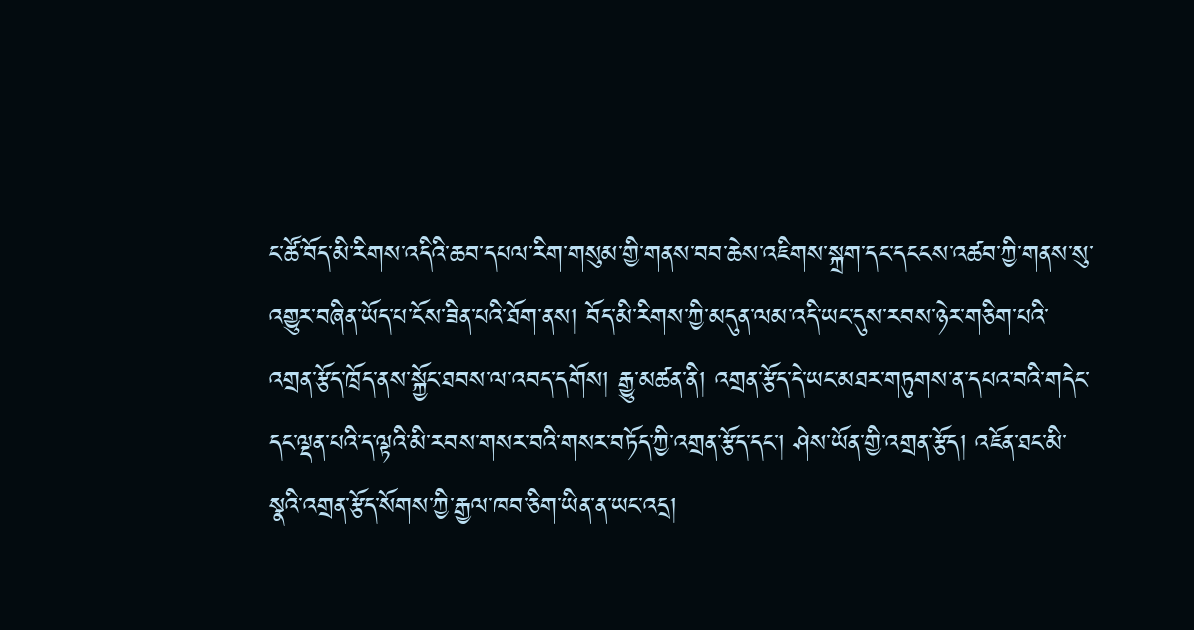ང་ཚོ་བོད་མི་རིགས་འདིའི་ཆབ་དཔལ་རིག་གསུམ་གྱི་གནས་བབ་ཆེས་འཇིགས་སྐྲག་དང་དངངས་འཚབ་ཀྱི་གནས་སུ་འགྱུར་བཞིན་ཡོད་པ་ངོས་ཟིན་པའི་ཐོག་ནས། བོད་མི་རིགས་ཀྱི་མདུན་ལམ་འདི་ཡང་དུས་རབས་ཉེར་གཅིག་པའི་འགྲན་རྩོད་ཁྲོད་ནས་སྐྱོང་ཐབས་ལ་འབད་དགོས། རྒྱུ་མཚན་ནི། འགྲན་རྩོད་དེ་ཡང་མཐར་གཏུགས་ན་དཔའ་བའི་གདེང་དང་ལྡན་པའི་ད་ལྟའི་མི་རབས་གསར་བའི་གསར་བཏོད་ཀྱི་འགྲན་རྩོད་དང་། ཤེས་ཡོན་གྱི་འགྲན་རྩོད། འཇོན་ཐང་མི་སྣའི་འགྲན་རྩོད་སོགས་ཀྱི་རྒྱལ་ཁབ་ཅིག་ཡིན་ན་ཡང་འདྲ།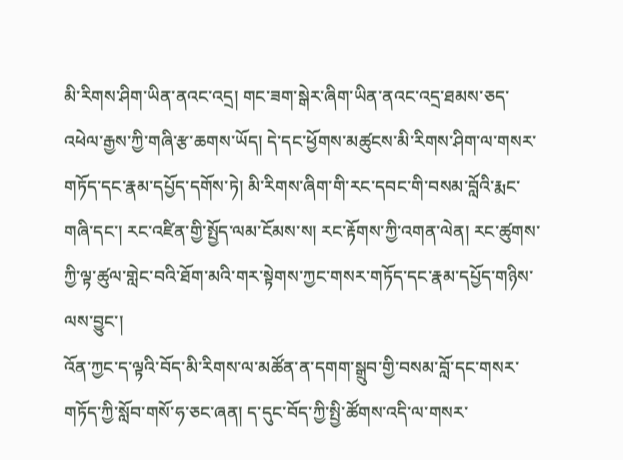མི་རིགས་ཤིག་ཡིན་ནའང་འདྲ། གང་ཟག་སྒེར་ཞིག་ཡིན་ནའང་འདྲ་ཐམས་ཅད་འཕེལ་རྒྱས་ཀྱི་གཞི་རྩ་ཆགས་ཡོད། དེ་དང་ཕྱོགས་མཚུངས་མི་རིགས་ཤིག་ལ་གསར་གཏོད་དང་རྣམ་དཔྱོད་དགོས་ཏེ། མི་རིགས་ཞིག་གི་རང་དབང་གི་བསམ་བློའི་རྨང་གཞི་དང་། རང་འཛིན་གྱི་སྤྱོད་ལམ་ངོམས་ས། རང་རྟོགས་ཀྱི་འགན་ལེན། རང་ཚུགས་ཀྱི་ལྟ་ཚུལ་གླེང་བའི་ཐོག་མའི་གར་སྟེགས་ཀྱང་གསར་གཏོད་དང་རྣམ་དཔྱོད་གཉིས་ལས་བྱུང་།
འོན་ཀྱང་ད་ལྟའི་བོད་མི་རིགས་ལ་མཚོན་ན་དགག་སྒྲུབ་གྱི་བསམ་བློ་དང་གསར་གཏོད་ཀྱི་སློབ་གསོ་ཧ་ཅང་ཞན། ད་དུང་བོད་ཀྱི་སྤྱི་ཚོགས་འདི་ལ་གསར་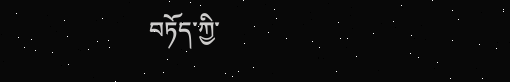བཏོད་ཀྱི་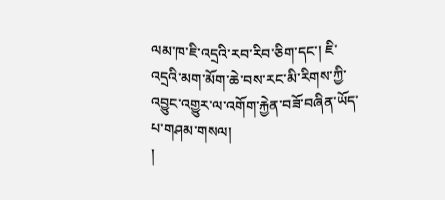ལམ་ཁ་ཇི་འདྲའི་རབ་རིབ་ཅིག་དང་། ཇི་འདྲའི་མག་མོག་ཆེ་བས་རང་མི་རིགས་ཀྱི་འབྱུང་འགྱུར་ལ་འགོག་རྐྱེན་བཟོ་བཞིན་ཡོད་པ་གཤམ་གསལ།
།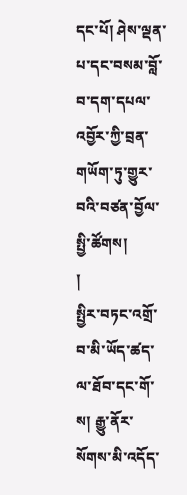དང་པོ། ཤེས་ལྡན་པ་དང་བསམ་བློ་བ་དག་དཔལ་འབྱོར་ཀྱི་བྲན་གཡོག་ཏུ་གྱུར་བའི་བཙན་བྱོལ་སྤྱི་ཚོགས།
།
སྤྱིར་བཏང་འགྲོ་བ་མི་ཡོད་ཚད་ལ་ཐོབ་དང་གོ་ས། རྒྱུ་ནོར་སོགས་མི་འདོད་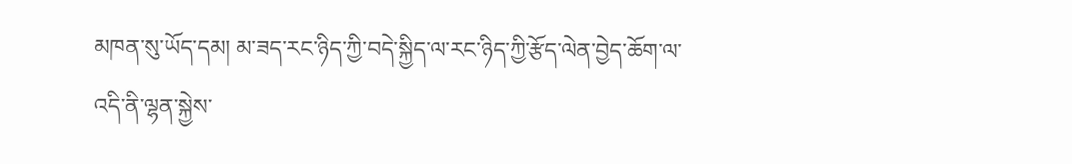མཁན་སུ་ཡོད་དམ། མ་ཟད་རང་ཉིད་ཀྱི་བདེ་སྐྱིད་ལ་རང་ཉིད་ཀྱི་རྩོད་ལེན་བྱེད་ཆོག་ལ་འདི་ནི་ལྷན་སྐྱེས་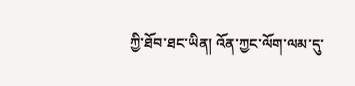ཀྱི་ཐོབ་ཐང་ཡིན། འོན་ཀྱང་ལོག་ལམ་དུ་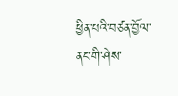ཕྱིན་པའི་བཙན་བྱོལ་ནང་གི་ཤེས་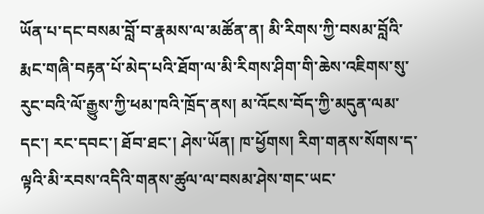ཡོན་པ་དང་བསམ་བློ་བ་རྣམས་ལ་མཚོན་ན། མི་རིགས་ཀྱི་བསམ་བློའི་རྨང་གཞི་བརྟན་པོ་མེད་པའི་ཐོག་ལ་མི་རིགས་ཤིག་གི་ཆེས་འཇིགས་སུ་རུང་བའི་ལོ་རྒྱུས་ཀྱི་ཕམ་ཁའི་ཁྲོད་ནས། མ་འོངས་བོད་ཀྱི་མདུན་ལམ་དང་། རང་དབང་། ཐོབ་ཐང་། ཤེས་ཡོན། ཁ་ཕྱོགས། རིག་གནས་སོགས་ད་ལྟའི་མི་རབས་འདིའི་གནས་ཚུལ་ལ་བསམ་ཤེས་གང་ཡང་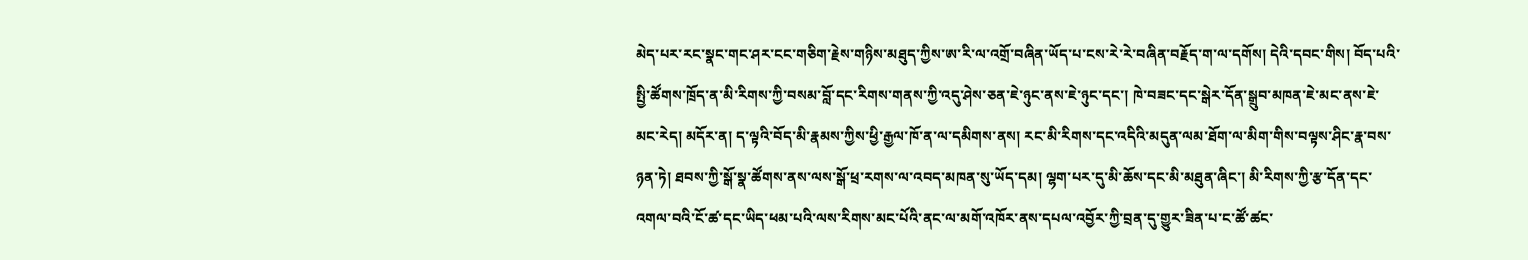མེད་པར་རང་སྣང་གང་ཤར་ངང་གཅིག་རྗེས་གཉིས་མཐུད་ཀྱིས་ཨ་རི་ལ་འགྲོ་བཞིན་ཡོད་པ་ངས་རེ་རེ་བཞིན་བརྗོད་ག་ལ་དགོས། དེའི་དབང་གིས། བོད་པའི་སྤྱི་ཚོགས་ཁྲོད་ན་མི་རིགས་ཀྱི་བསམ་བློ་དང་རིགས་གནས་ཀྱི་འདུ་ཤེས་ཅན་ཇེ་ཉུང་ནས་ཇེ་ཉུང་དང་། ཁེ་བཟང་དང་སྒེར་དོན་སྒྲུབ་མཁན་ཇེ་མང་ནས་ཇེ་མང་རེད། མདོར་ན། ད་ལྟའི་བོད་མི་རྣམས་ཀྱིས་ཕྱི་རྒྱལ་ཁོ་ན་ལ་དམིགས་ནས། རང་མི་རིགས་དང་འདིའི་མདུན་ལམ་ཐོག་ལ་མིག་གིས་བལྟས་ཤིང་རྣ་བས་ཉན་ཏེ། ཐབས་ཀྱི་སྒོ་སྣ་ཚོགས་ནས་ལས་སྒོ་ཕྲ་རགས་ལ་འབད་མཁན་སུ་ཡོད་དམ། ལྷག་པར་དུ་མི་ཆོས་དང་མི་མཐུན་ཞིང་། མི་རིགས་ཀྱི་རྩ་དོན་དང་འགལ་བའི་ངོ་ཚ་དང་ཡིད་ཕམ་པའི་ལས་རིགས་མང་པོའི་ནང་ལ་མགོ་འཁོར་ནས་དཔལ་འབྱོར་ཀྱི་བྲན་དུ་གྱུར་ཟིན་པ་ང་ཚོ་ཚང་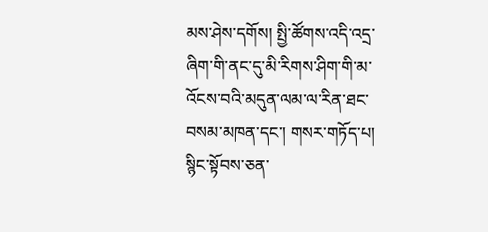མས་ཤེས་དགོས། སྤྱི་ཚོགས་འདི་འདྲ་ཞིག་གི་ནང་དུ་མི་རིགས་ཤིག་གི་མ་འོངས་བའི་མདུན་ལམ་ལ་རིན་ཐང་བསམ་མཁན་དང་། གསར་གཏོད་པ། སྙིང་སྟོབས་ཅན་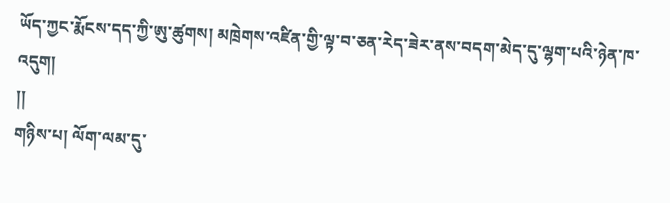ཡོད་ཀྱང་རྨོངས་དད་ཀྱི་ཨུ་ཚུགས། མཁྲེགས་འཛིན་གྱི་ལྟ་བ་ཅན་རེད་ཟེར་ནས་བདག་མེད་དུ་ལྷག་པའི་ཉེན་ཁ་འདུག།
།།
གཉིས་པ། ལོག་ལམ་དུ་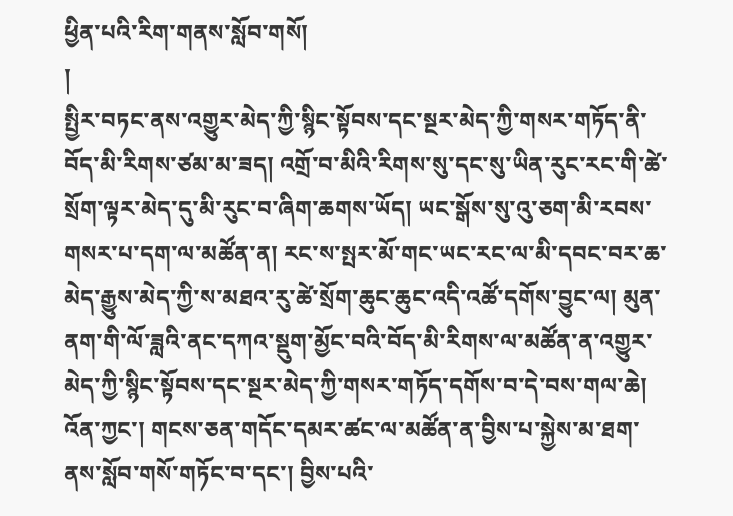ཕྱིན་པའི་རིག་གནས་སློབ་གསོ།
།
སྤྱིར་བཏང་ནས་འགྱུར་མེད་ཀྱི་སྙིང་སྟོབས་དང་སྔར་མེད་ཀྱི་གསར་གཏོད་ནི་བོད་མི་རིགས་ཙམ་མ་ཟད། འགྲོ་བ་མིའི་རིགས་སུ་དང་སུ་ཡིན་རུང་རང་གི་ཚེ་སྲོག་ལྟར་མེད་དུ་མི་རུང་བ་ཞིག་ཆགས་ཡོད། ཡང་སྒོས་སུ་འུ་ཅག་མི་རབས་གསར་པ་དག་ལ་མཚོན་ན། རང་ས་སྤར་མོ་གང་ཡང་རང་ལ་མི་དབང་བར་ཆ་མེད་རྒྱུས་མེད་ཀྱི་ས་མཐའ་རུ་ཚེ་སྲོག་ཆུང་ཆུང་འདི་འཚོ་དགོས་བྱུང་ལ། མུན་ནག་གི་ལོ་ཟླའི་ནང་དཀའ་སྡུག་མྱོང་བའི་བོད་མི་རིགས་ལ་མཚོན་ན་འགྱུར་མེད་ཀྱི་སྙིང་སྟོབས་དང་སྔར་མེད་ཀྱི་གསར་གཏོད་དགོས་བ་དེ་བས་གལ་ཆེ། འོན་ཀྱང་། གངས་ཅན་གདོང་དམར་ཚང་ལ་མཚོན་ན་བྱིས་པ་སྐྱེས་མ་ཐག་ནས་སློབ་གསོ་གཏོང་བ་དང་། བྱིས་པའི་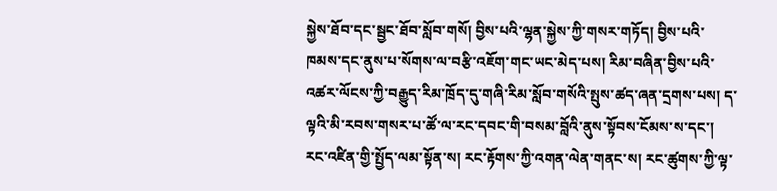སྐྱེས་ཐོབ་དང་སྦྱང་ཐོབ་སློབ་གསོ། བྱིས་པའི་ལྷན་སྐྱེས་ཀྱི་གསར་གཏོད། བྱིས་པའི་ཁམས་དང་ནུས་པ་སོགས་ལ་བརྩི་འཇོག་གང་ཡང་མེད་པས། རིམ་བཞིན་བྱིས་པའི་འཚར་ལོངས་ཀྱི་བརྒྱུད་རིམ་ཁྲོད་དུ་གཞི་རིམ་སློབ་གསོའི་སྤུས་ཚད་ཞན་དྲགས་པས། ད་ལྟའི་མི་རབས་གསར་པ་ཚོ་ལ་རང་དབང་གི་བསམ་བློའི་ནུས་སྟོབས་ངོམས་ས་དང་། རང་འཛིན་གྱི་སྤྱོད་ལམ་སྟོན་ས། རང་རྟོགས་ཀྱི་འགན་ལེན་གནང་ས། རང་ཚུགས་ཀྱི་ལྟ་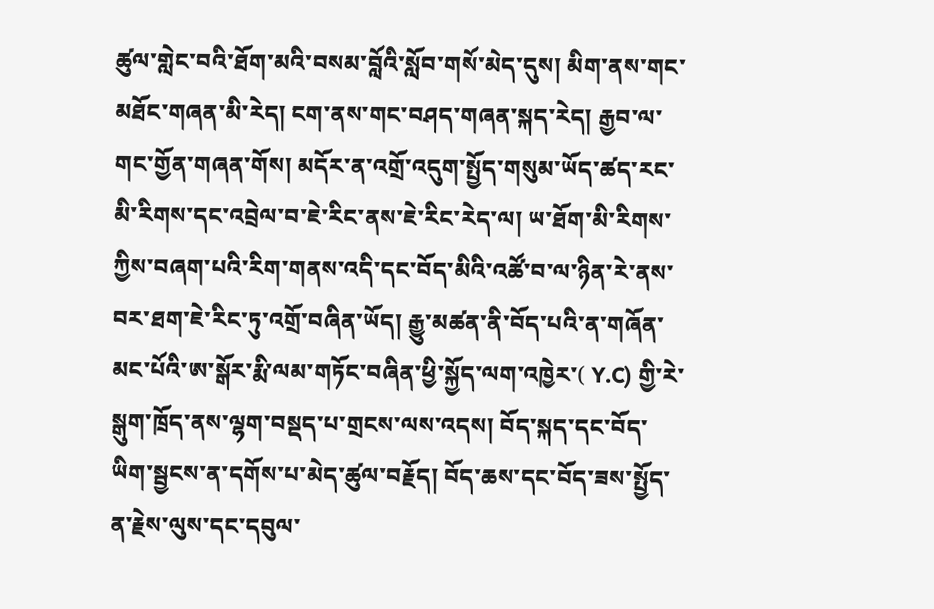ཚུལ་གླེང་བའི་ཐོག་མའི་བསམ་བློའི་སློབ་གསོ་མེད་དུས། མིག་ནས་གང་མཐོང་གཞན་མི་རེད། ངག་ནས་གང་བཤད་གཞན་སྐད་རེད། རྒྱབ་ལ་གང་གྱོན་གཞན་གོས། མདོར་ན་འགྲོ་འདུག་སྤྱོད་གསུམ་ཡོད་ཚད་རང་མི་རིགས་དང་འབྲེལ་བ་ཇེ་རིང་ནས་ཇེ་རིང་རེད་ལ། ཡ་ཐོག་མི་རིགས་ཀྱིས་བཞག་པའི་རིག་གནས་འདི་དང་བོད་མིའི་འཚོ་བ་ལ་ཉིན་རེ་ནས་བར་ཐག་ཇེ་རིང་ཏུ་འགྲོ་བཞིན་ཡོད། རྒྱུ་མཚན་ནི་བོད་པའི་ན་གཞོན་མང་པོའི་ཨ་སྒོར་རྨི་ལམ་གཏོང་བཞིན་ཕྱི་སྐྱོད་ལག་འཁྱེར་( Y.C) གྱི་རེ་སྒུག་ཁྲོད་ནས་ལྷག་བསྡད་པ་གྲངས་ལས་འདས། བོད་སྐད་དང་བོད་ཡིག་སྦྱངས་ན་དགོས་པ་མེད་ཚུལ་བརྗོད། བོད་ཆས་དང་བོད་ཟས་སྤྱོད་ན་རྗེས་ལུས་དང་དབུལ་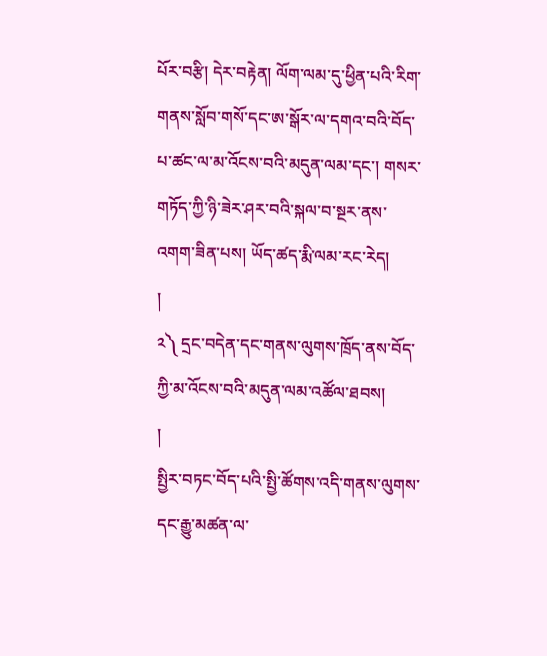པོར་བརྩི། དེར་བརྟེན། ལོག་ལམ་དུ་ཕྱིན་པའི་རིག་གནས་སློབ་གསོ་དང་ཨ་སྒོར་ལ་དགའ་བའི་བོད་པ་ཚང་ལ་མ་འོངས་བའི་མདུན་ལམ་དང་། གསར་གཏོད་ཀྱི་ཉི་ཟེར་ཤར་བའི་སྐལ་བ་སྔར་ནས་འགག་ཟིན་པས། ཡོད་ཚད་རྨི་ལམ་རང་རེད།
།
༢༽ དྲང་བདེན་དང་གནས་ལུགས་ཁྲོད་ནས་བོད་ཀྱི་མ་འོངས་བའི་མདུན་ལམ་འཚོལ་ཐབས།
།
སྤྱིར་བཏང་བོད་པའི་སྤྱི་ཚོགས་འདི་གནས་ལུགས་དང་རྒྱུ་མཚན་ལ་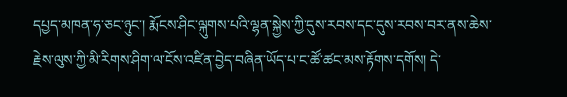དཔྱད་མཁན་ཧ་ཅང་ཉུང་། རྨོངས་ཤིང་ལྐུགས་པའི་ལྷན་སྐྱེས་ཀྱི་དུས་རབས་དང་དུས་རབས་བར་ནས་ཆེས་རྗེས་ལུས་ཀྱི་མི་རིགས་ཤིག་ལ་ངོས་འཛིན་བྱེད་བཞིན་ཡོད་པ་ང་ཚོ་ཚང་མས་རྟོགས་དགོས། དེ་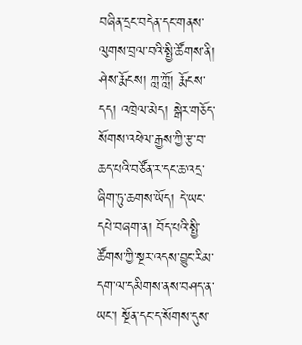བཞིན་དྲང་བདེན་དང་གནས་ལུགས་བྲལ་བའི་སྤྱི་ཚོགས་ནི། ཤེས་རྨོངས། ཀླ་ཀློ། རྨོངས་དད། འཁྲེལ་མེད། སྒེར་གཅོད་སོགས་འཕེལ་རྒྱས་ཀྱི་རྩ་བ་ཆད་པའི་བཙོན་ར་དང་ཆ་འདྲ་ཞིག་ཏུ་ཆགས་ཡོད། དེ་ཡང་དཔེ་བཞག་ན། བོད་པའི་སྤྱི་ཚོགས་ཀྱི་སྔར་འདས་བྱུང་རིམ་དག་ལ་དམིགས་ནས་བཤད་ན་ཡང་། སྔོན་དང་ད་སོགས་དུས་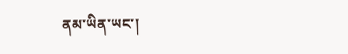ནམ་ཡིན་ཡང་།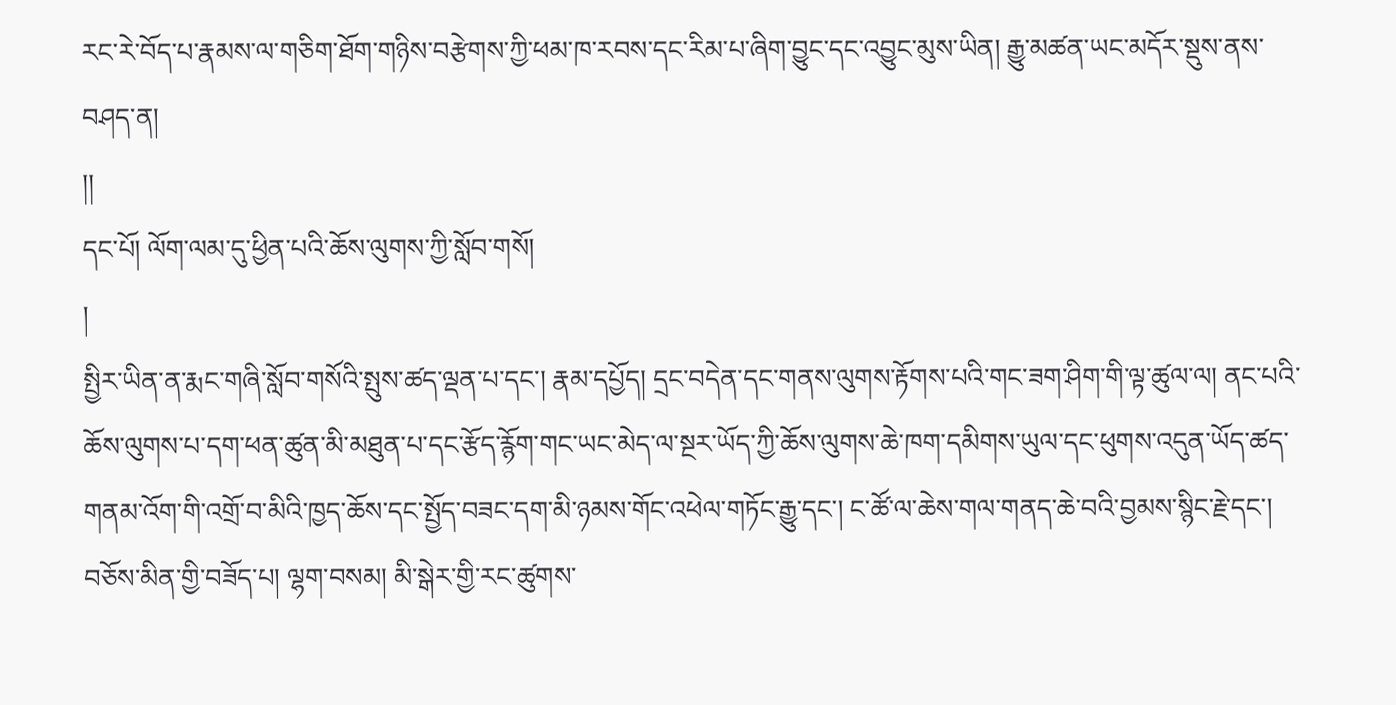རང་རེ་བོད་པ་རྣམས་ལ་གཅིག་ཐོག་གཉིས་བརྩེགས་ཀྱི་ཕམ་ཁ་རབས་དང་རིམ་པ་ཞིག་བྱུང་དང་འབྱུང་མུས་ཡིན། རྒྱུ་མཚན་ཡང་མདོར་སྡུས་ནས་བཤད་ན།
།།
དང་པོ། ལོག་ལམ་དུ་ཕྱིན་པའི་ཆོས་ལུགས་ཀྱི་སློབ་གསོ།
།
སྤྱིར་ཡིན་ན་རྨང་གཞི་སློབ་གསོའི་སྤུས་ཚད་ལྡན་པ་དང་། རྣམ་དཔྱོད། དྲང་བདེན་དང་གནས་ལུགས་རྟོགས་པའི་གང་ཟག་ཤིག་གི་ལྟ་ཚུལ་ལ། ནང་པའི་ཆོས་ལུགས་པ་དག་ཕན་ཚུན་མི་མཐུན་པ་དང་རྩོད་རྙོག་གང་ཡང་མེད་ལ་སྔར་ཡོད་ཀྱི་ཆོས་ལུགས་ཆེ་ཁག་དམིགས་ཡུལ་དང་ཕུགས་འདུན་ཡོད་ཚད་གནམ་འོག་གི་འགྲོ་བ་མིའི་ཁྱད་ཆོས་དང་སྤྱོད་བཟང་དག་མི་ཉམས་གོང་འཕེལ་གཏོང་རྒྱུ་དང་། ང་ཚོ་ལ་ཆེས་གལ་གནད་ཆེ་བའི་བྱམས་སྙིང་རྗེ་དང་། བཅོས་མིན་གྱི་བཟོད་པ། ལྷག་བསམ། མི་སྒེར་གྱི་རང་ཚུགས་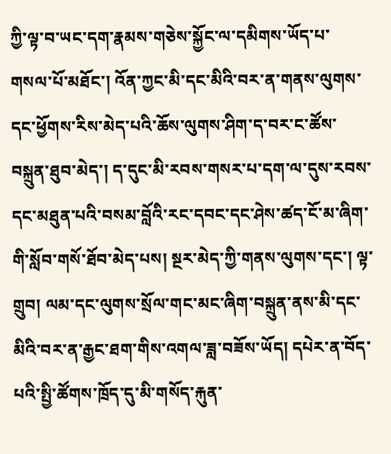ཀྱི་ལྟ་བ་ཡང་དག་རྣམས་གཅེས་སྐྱོང་ལ་དམིགས་ཡོད་པ་གསལ་པོ་མཐོང་། འོན་ཀྱང་མི་དང་མིའི་བར་ན་གནས་ལུགས་དང་ཕྱོགས་རིས་མེད་པའི་ཆོས་ལུགས་ཤིག་ད་བར་ང་ཚོས་བསྐྲུན་ཐུབ་མེད་། ད་དུང་མི་རབས་གསར་པ་དག་ལ་དུས་རབས་དང་མཐུན་པའི་བསམ་བློའི་རང་དབང་དང་ཤེས་ཚད་ངོ་མ་ཞིག་གི་སློབ་གསོ་ཐོབ་མེད་པས། སྔར་མེད་ཀྱི་གནས་ལུགས་དང་། ལྟ་གྲུབ། ལམ་དང་ལུགས་སྲོལ་གང་མང་ཞིག་བསྐྲུན་ནས་མི་དང་མིའི་བར་ན་རྒྱང་ཐག་གིས་འགལ་ཟླ་བཟོས་ཡོད། དཔེར་ན་བོད་པའི་སྤྱི་ཚོགས་ཁྲོད་དུ་མི་གསོད་རྐུན་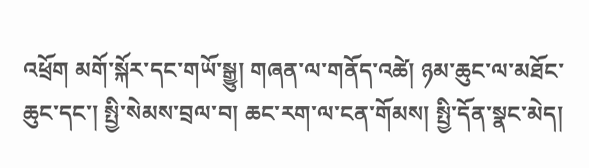འཕྲོག མགོ་སྐོར་དང་གཡོ་སྒྱུ། གཞན་ལ་གནོད་འཚེ། ཉམ་ཆུང་ལ་མཐོང་ཆུང་དང་། སྤྱི་སེམས་བྲལ་བ། ཆང་རག་ལ་ངན་གོམས། སྤྱི་དོན་སྣང་མེད།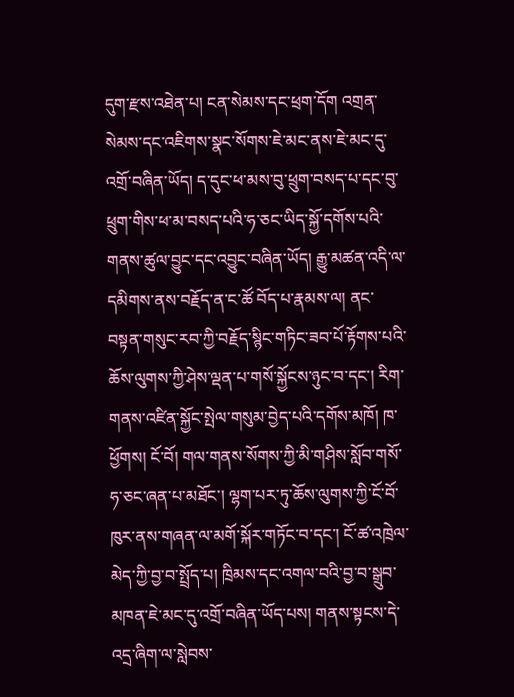དུག་རྫས་འཐེན་པ། ངན་སེམས་དང་ཕྲག་དོག འགྲན་སེམས་དང་འཇིགས་སྣང་སོགས་ཇེ་མང་ནས་ཇེ་མང་དུ་འགྲོ་བཞིན་ཡོད། ད་དུང་ཕ་མས་བུ་ཕྲུག་བསད་པ་དང་བུ་ཕྲུག་གིས་ཕ་མ་བསད་པའི་ཧ་ཅང་ཡིད་སྐྱོ་དགོས་པའི་གནས་ཚུལ་བྱུང་དང་འབྱུང་བཞིན་ཡོད། རྒྱུ་མཚན་འདི་ལ་དམིགས་ནས་བརྗོད་ན་ང་ཚོ བོད་པ་རྣམས་ལ། ནང་བསྟན་གསུང་རབ་ཀྱི་བརྗོད་སྙིང་གཏིང་ཟབ་པོ་རྟོགས་པའི་ཆོས་ལུགས་ཀྱི་ཤེས་ལྡན་པ་གསོ་སྐྱོངས་ཉུང་བ་དང་། རིག་གནས་འཛིན་སྐྱོང་སྤེལ་གསུམ་བྱེད་པའི་དགོས་མཁོ། ཁ་ཕྱོགས། ངོ་བོ། གལ་གནས་སོགས་ཀྱི་མི་གཤིས་སློབ་གསོ་ཧ་ཅང་ཞན་པ་མཐོང་། ལྷག་པར་ཏུ་ཆོས་ལུགས་ཀྱི་ངོ་བོ་ཁུར་ནས་གཞན་ལ་མགོ་སྐོར་གཏོང་བ་དང་། ངོ་ཚ་འཁྲེལ་མེད་ཀྱི་བྱ་བ་སྤྲོད་པ། ཁྲིམས་དང་འགལ་བའི་བྱ་བ་སྒྲུབ་མཁན་ཇེ་མང་དུ་འགྲོ་བཞིན་ཡོད་པས། གནས་སྟངས་དེ་འདྲ་ཞིག་ལ་སླེབས་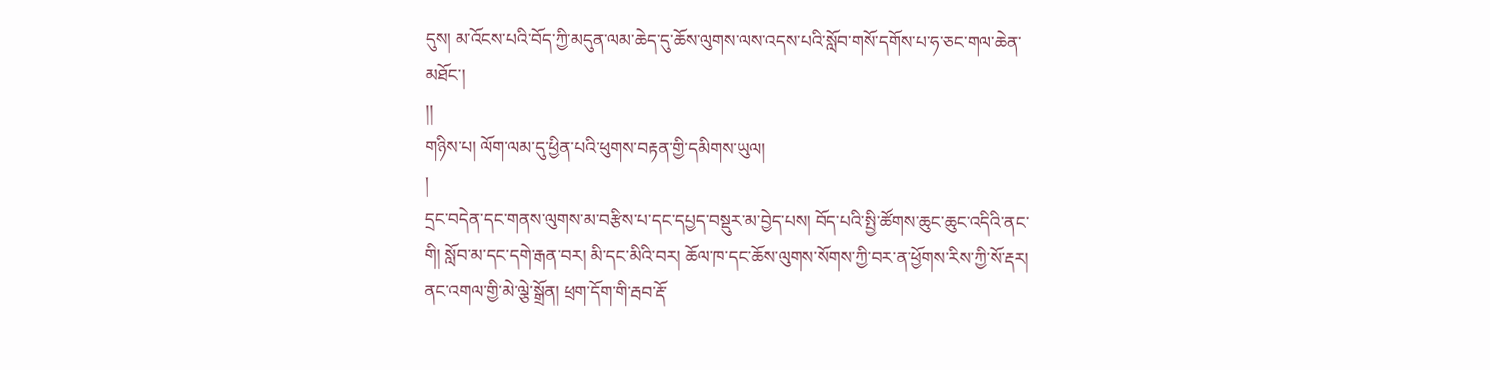དུས། མ་འོངས་པའི་བོད་ཀྱི་མདུན་ལམ་ཆེད་དུ་ཆོས་ལུགས་ལས་འདས་པའི་སློབ་གསོ་དགོས་པ་ཧ་ཅང་གལ་ཆེན་མཐོང་།
།།
གཉིས་པ། ལོག་ལམ་དུ་ཕྱིན་པའི་ཕུགས་བརྟན་གྱི་དམིགས་ཡུལ།
།
དྲང་བདེན་དང་གནས་ལུགས་མ་བརྩིས་པ་དང་དཔྱད་བསྡུར་མ་བྱེད་པས། བོད་པའི་སྤྱི་ཚོགས་ཆུང་ཆུང་འདིའི་ནང་གི། སློབ་མ་དང་དགེ་རྒན་བར། མི་དང་མིའི་བར། ཆོལ་ཁ་དང་ཆོས་ལུགས་སོགས་ཀྱི་བར་ན་ཕྱོགས་རིས་ཀྱི་སོ་རྡར། ནང་འགལ་གྱི་མེ་ལྕེ་སྒྲོན། ཕྲག་དོག་གི་རྦབ་རྡོ་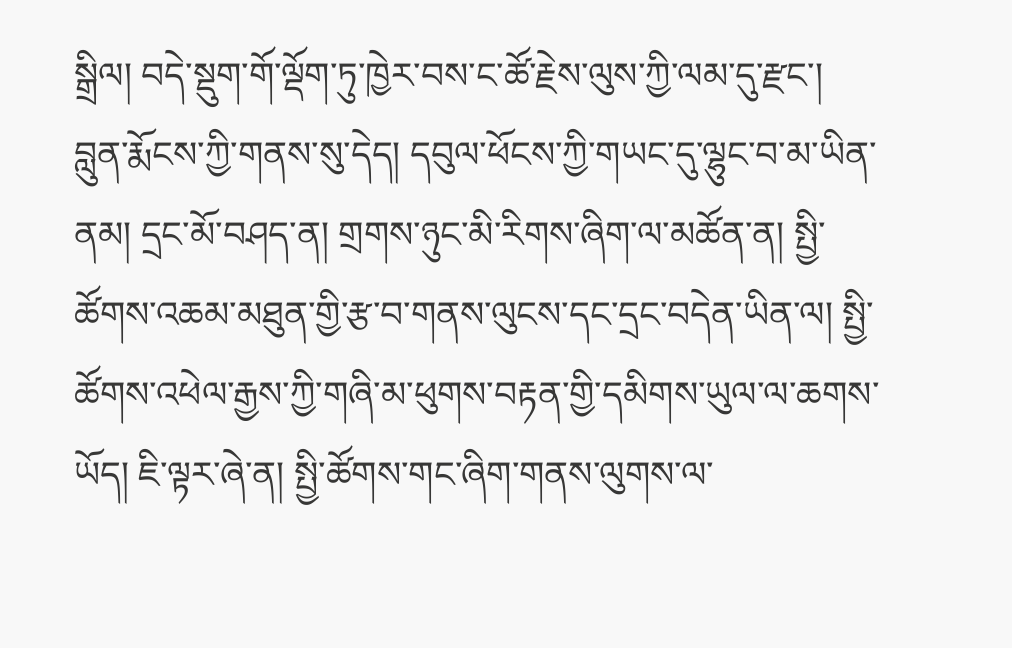སྒྲིལ། བདེ་སྡུག་གོ་ལྡོག་ཏུ་ཁྱེར་བས་ང་ཚོ་རྗེས་ལུས་ཀྱི་ལམ་དུ་རྫང་། བླུན་རྨོངས་ཀྱི་གནས་སུ་དེད། དབུལ་ཕོངས་ཀྱི་གཡང་དུ་ལྷུང་བ་མ་ཡིན་ནམ། དྲང་མོ་བཤད་ན། གྲགས་ཉུང་མི་རིགས་ཞིག་ལ་མཚོན་ན། སྤྱི་ཚོགས་འཆམ་མཐུན་གྱི་རྩ་བ་གནས་ལུངས་དང་དྲང་བདེན་ཡིན་ལ། སྤྱི་ཚོགས་འཕེལ་རྒྱས་ཀྱི་གཞི་མ་ཕུགས་བརྟན་གྱི་དམིགས་ཡུལ་ལ་ཆགས་ཡོད། ཇི་ལྟར་ཞེ་ན། སྤྱི་ཚོགས་གང་ཞིག་གནས་ལུགས་ལ་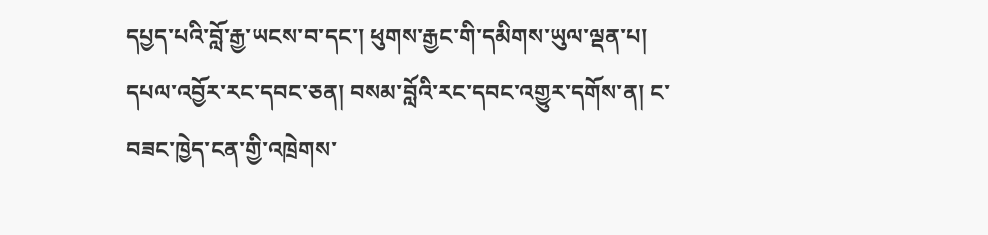དཔྱད་པའི་བློ་རྒྱ་ཡངས་བ་དང་། ཕུགས་རྒྱང་གི་དམིགས་ཡུལ་ལྡན་པ། དཔལ་འབྱོར་རང་དབང་ཅན། བསམ་བློའི་རང་དབང་འགྱུར་དགོས་ན། ང་བཟང་ཁྱེད་ངན་གྱི་འཁྲེགས་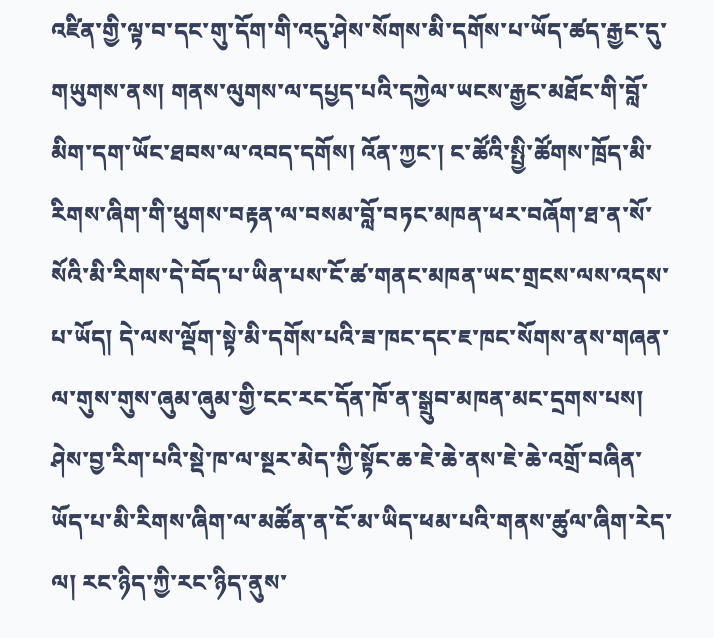འཛིན་གྱི་ལྟ་བ་དང་གུ་དོག་གི་འདུ་ཤེས་སོགས་མི་དགོས་པ་ཡོད་ཚད་རྒྱང་དུ་གཡུགས་ནས། གནས་ལུགས་ལ་དཔྱད་པའི་དཀྱེལ་ཡངས་རྒྱང་མཐོང་གི་བློ་མིག་དག་ཡོང་ཐབས་ལ་འབད་དགོས། འོན་ཀྱང་། ང་ཚོའི་སྤྱི་ཚོགས་ཁྲོད་མི་རིགས་ཞིག་གི་ཕུགས་བརྟན་ལ་བསམ་བློ་བཏང་མཁན་ཕར་བཞོག་ཐ་ན་སོ་སོའི་མི་རིགས་དེ་བོད་པ་ཡིན་པས་ངོ་ཚ་གནང་མཁན་ཡང་གྲངས་ལས་འདས་པ་ཡོད། དེ་ལས་ལྡོག་སྟེ་མི་དགོས་པའི་ཟ་ཁང་དང་ཇ་ཁང་སོགས་ནས་གཞན་ལ་གུས་གུས་ཞུམ་ཞུམ་གྱི་ངང་རང་དོན་ཁོ་ན་སྒྲུབ་མཁན་མང་དྲགས་པས། ཤེས་བྱ་རིག་པའི་སྡེ་ཁ་ལ་སྔར་མེད་ཀྱི་སྟོང་ཆ་ཇེ་ཆེ་ནས་ཇེ་ཆེ་འགྲོ་བཞིན་ཡོད་པ་མི་རིགས་ཞིག་ལ་མཚོན་ན་ངོ་མ་ཡིད་ཕམ་པའི་གནས་ཚུལ་ཞིག་རེད་ལ། རང་ཉིད་ཀྱི་རང་ཉིད་ནུས་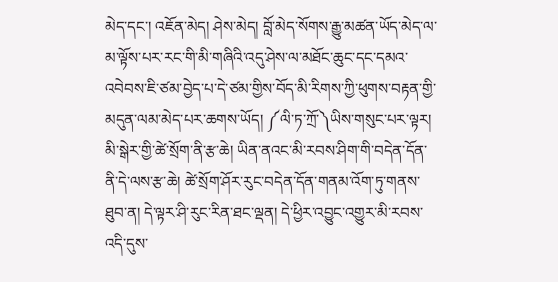མེད་དང་། འཇོན་མེད། ཤེས་མེད། བློ་མེད་སོགས་རྒྱུ་མཚན་ཡོད་མེད་ལ་མ་ལྟོས་པར་རང་གི་མི་གཞིའི་འདུ་ཤེས་ལ་མཐོང་ཆུང་དང་དམའ་འབེབས་ཇི་ཙམ་བྱེད་པ་དེ་ཙམ་གྱིས་བོད་མི་རིགས་ཀྱི་ཕུགས་བརྟན་གྱི་མདུན་ལམ་མེད་པར་ཆགས་ཡོད། ༼ལི་ཏ་ཀྲོ་༽ཡིས་གསུང་པར་ལྟར། མི་སྒེར་གྱི་ཚེ་སྲོག་ནི་རྩ་ཆེ། ཡིན་ནའང་མི་རབས་ཤིག་གི་བདེན་དོན་ནི་དེ་ལས་རྩ་ཆེ། ཚེ་སྲོག་ཤོར་རུང་བདེན་དོན་གནམ་འོག་ཏུ་གནས་ཐུབ་ན། དེ་ལྟར་ཤི་རུང་རིན་ཐང་ལྡན། དེ་ཕྱིར་འབྱུང་འགྱུར་མི་རབས་འདི་དུས་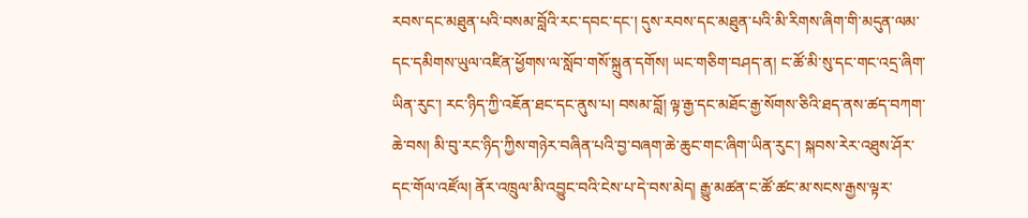རབས་དང་མཐུན་པའི་བསམ་བློའི་རང་དབང་དང་། དུས་རབས་དང་མཐུན་པའི་མི་རིགས་ཞིག་གི་མདུན་ལམ་དང་དམིགས་ཡུལ་འཛིན་ཕྱོགས་ལ་སློབ་གསོ་སྐྲུན་དགོས། ཡང་གཅིག་བཤད་ན། ང་ཚོ་མི་སུ་དང་གང་འདྲ་ཞིག་ཡིན་རུང་། རང་ཉིད་ཀྱི་འཇོན་ཐང་དང་ནུས་པ། བསམ་བློ། ལྟ་རྒྱ་དང་མཐོང་རྒྱ་སོགས་ཅིའི་ཐད་ནས་ཚད་བཀག་ཆེ་བས། མི་བུ་རང་ཉིད་ཀྱིས་གཉེར་བཞིན་པའི་བྱ་བཞག་ཆེ་ཆུང་གང་ཞིག་ཡིན་རུང་། སྐབས་རེར་འཐུས་ཤོར་དང་གོལ་འཛོལ། ནོར་འཁྲུལ་མི་འབྱུང་བའི་ངེས་པ་དེ་བས་མེད། རྒྱུ་མཚན་ང་ཚོ་ཚང་མ་སངས་རྒྱས་ལྟར་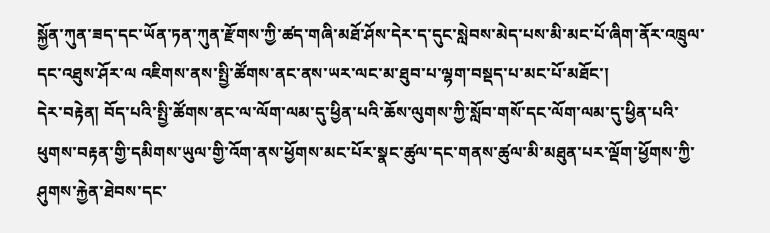སྐྱོན་ཀུན་ཟད་དང་ཡོན་ཏན་ཀུན་རྫོགས་ཀྱི་ཚད་གཞི་མཐོ་ཤོས་དེར་ད་དུང་སླེབས་མེད་པས་མི་མང་པོ་ཞིག་ནོར་འཁྲུལ་དང་འཐུས་ཤོར་ལ འཇིགས་ནས་སྤྱི་ཚོགས་ནང་ནས་ཡར་ལང་མ་ཐུབ་པ་ལྷག་བསྡད་པ་མང་པོ་མཐོང་།
དེར་བརྟེན། བོད་པའི་སྤྱི་ཚོགས་ནང་ལ་ལོག་ལམ་དུ་ཕྱིན་པའི་ཆོས་ལུགས་ཀྱི་སློབ་གསོ་དང་ལོག་ལམ་དུ་ཕྱིན་པའི་ཕུགས་བརྟན་གྱི་དམིགས་ཡུལ་གྱི་འོག་ནས་ཕྱོགས་མང་པོར་སྣང་ཚུལ་དང་གནས་ཚུལ་མི་མཐུན་པར་ལྡོག་ཕྱོགས་ཀྱི་ཤུགས་རྐྱེན་ཐེབས་དང་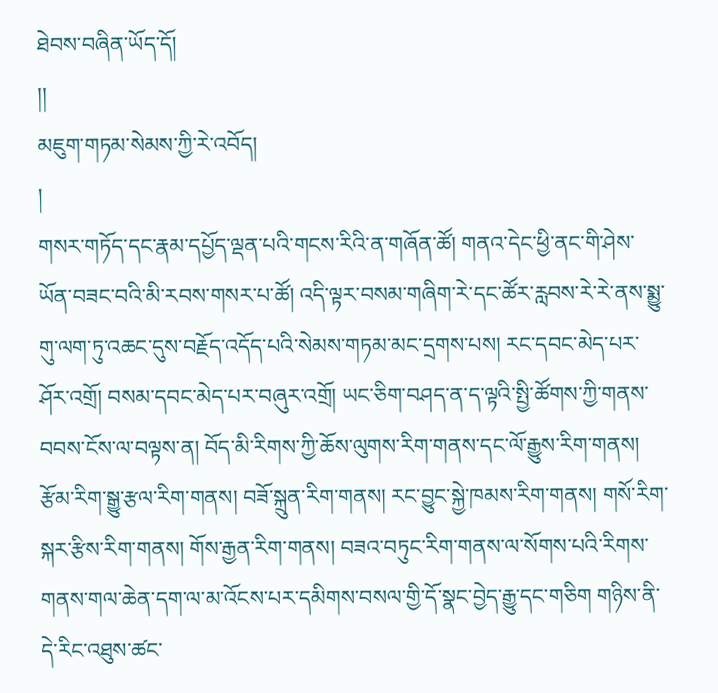ཐེབས་བཞིན་ཡོད་དོ།
།།
མཇུག་གཏམ་སེམས་ཀྱི་རེ་འབོད།
།
གསར་གཏོད་དང་རྣམ་དཔྱོད་ལྡན་པའི་གངས་རིའི་ན་གཞོན་ཚོ། གནའ་དེང་ཕྱི་ནང་གི་ཤེས་ཡོན་བཟང་བའི་མི་རབས་གསར་པ་ཚོ། འདི་ལྟར་བསམ་གཞིག་རེ་དང་ཚོར་རླབས་རེ་རེ་ནས་སྨྱུ་གུ་ལག་ཏུ་འཆང་དུས་བརྗོད་འདོད་པའི་སེམས་གཏམ་མང་དྲགས་པས། རང་དབང་མེད་པར་ཤོར་འགྲོ། བསམ་དབང་མེད་པར་བཞུར་འགྲོ། ཡང་ཅིག་བཤད་ན་ད་ལྟའི་སྤྱི་ཚོགས་ཀྱི་གནས་བབས་ངོས་ལ་བལྟས་ན། བོད་མི་རིགས་ཀྱི་ཆོས་ལུགས་རིག་གནས་དང་ལོ་རྒྱུས་རིག་གནས། རྩོམ་རིག་སྒྱུ་རྩལ་རིག་གནས། བཟོ་སྐྲུན་རིག་གནས། རང་བྱུང་སྐྱེ་ཁམས་རིག་གནས། གསོ་རིག་སྐར་རྩིས་རིག་གནས། གོས་རྒྱན་རིག་གནས། བཟའ་བཏུང་རིག་གནས་ལ་སོགས་པའི་རིགས་གནས་གལ་ཆེན་དག་ལ་མ་འོངས་པར་དམིགས་བསལ་གྱི་དོ་སྣང་བྱེད་རྒྱུ་དང་གཅིག གཉིས་ནི་དེ་རིང་འཐུས་ཚང་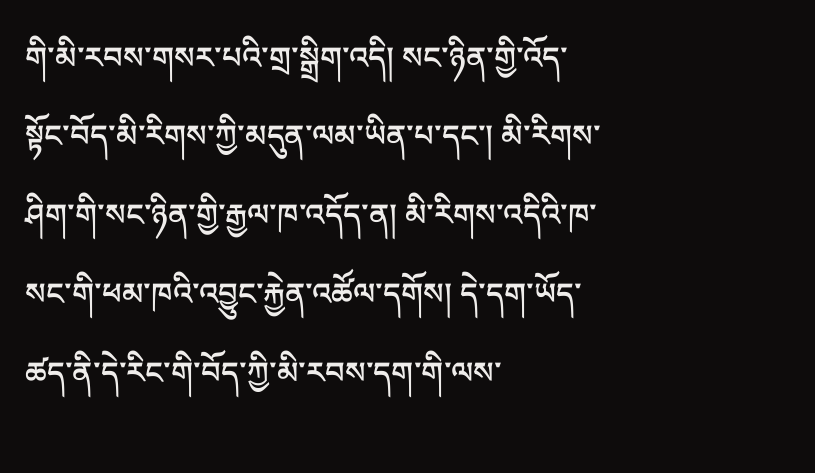གི་མི་རབས་གསར་པའི་གྲ་སྒྲིག་འདི། སང་ཉིན་གྱི་འོད་སྟོང་བོད་མི་རིགས་ཀྱི་མདུན་ལམ་ཡིན་པ་དང་། མི་རིགས་ཤིག་གི་སང་ཉིན་གྱི་རྒྱལ་ཁ་འདོད་ན། མི་རིགས་འདིའི་ཁ་སང་གི་ཕམ་ཁའི་འབྱུང་རྐྱེན་འཚོལ་དགོས། དེ་དག་ཡོད་ཚད་ནི་དེ་རིང་གི་བོད་ཀྱི་མི་རབས་དག་གི་ལས་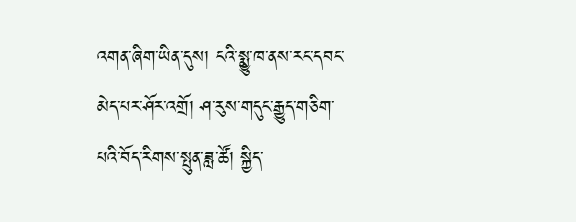འགན་ཞིག་ཡིན་དུས། ངའི་སྨྱུ་ཁ་ནས་རང་དབང་མེད་པར་ཤོར་འགྲོ། ཤ་རུས་གདུང་རྒྱུད་གཅིག་པའི་བོད་རིགས་སྤུན་ཟླ་ཚོ། སྐྱིད་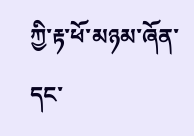ཀྱི་རྟ་ཕོ་མཉམ་ཞོན་དང་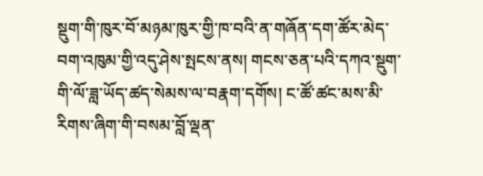སྡུག་གི་ཁུར་བོ་མཉམ་ཁུར་གྱི་ཁ་བའི་ན་གཞོན་དག་ཚོར་མེད་བག་འཁུམ་གྱི་འདུ་ཤེས་སྤངས་ནས། གངས་ཅན་པའི་དཀའ་སྡུག་གི་ལོ་ཟླ་ཡོད་ཚད་སེམས་ལ་བརྣག་དགོས། ང་ཚོ་ཚང་མས་མི་རིགས་ཞིག་གི་བསམ་བློ་ལྡན་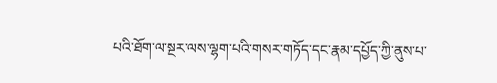པའི་ཐོག་ལ་སྔར་ལས་ལྷག་པའི་གསར་གཏོད་དང་རྣམ་དཔྱོད་ཀྱི་ནུས་པ་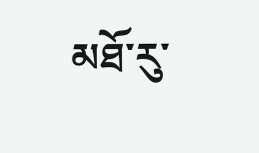མཐོ་རུ་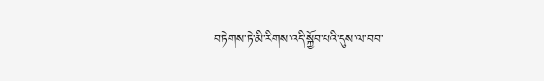བཏེགས་ཏེ་མི་རིགས་འདི་སྐྱོབ་པའི་དུས་ལ་བབ་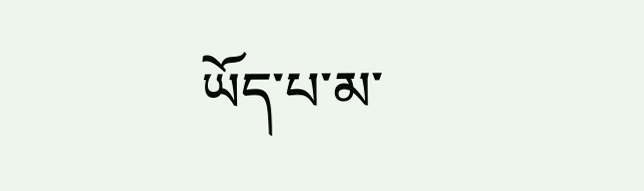ཡོད་པ་མ་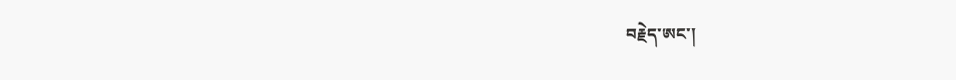བརྗེད་ཨང་།